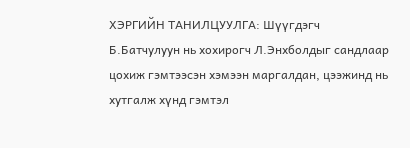ХЭРГИЙН ТАНИЛЦУУЛГА: Шүүгдэгч Б.Батчулуун нь хохирогч Л.Энхболдыг сандлаар цохиж гэмтээсэн хэмээн маргалдан, цээжинд нь хутгалж хүнд гэмтэл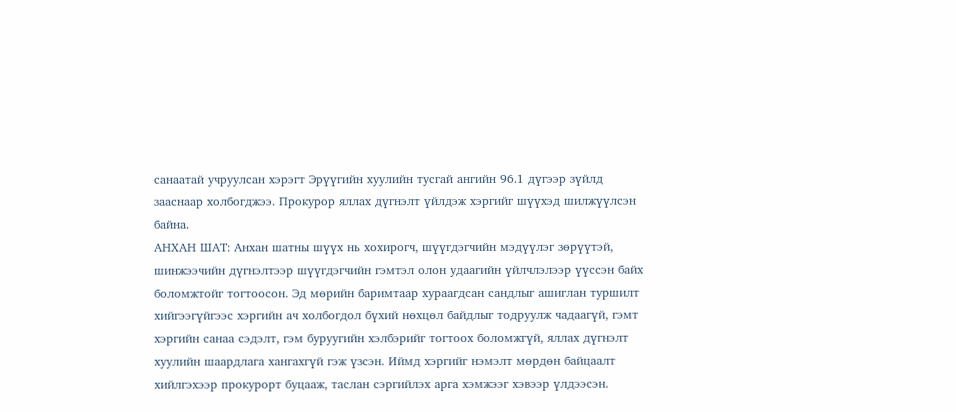санаатай учруулсан хэрэгт Эрүүгийн хуулийн тусгай ангийн 96.1 дүгээр зүйлд зааснаар холбогджээ. Прокурор яллах дүгнэлт үйлдэж хэргийг шүүхэд шилжүүлсэн байна.
АНХАН ШАТ: Анхан шатны шүүх нь хохирогч, шүүгдэгчийн мэдүүлэг зөрүүтэй, шинжээчийн дүгнэлтээр шүүгдэгчийн гэмтэл олон удаагийн үйлчлэлээр үүссэн байх боломжтойг тогтоосон. Эд мөрийн баримтаар хураагдсан сандлыг ашиглан туршилт хийгээгүйгээс хэргийн ач холбогдол бүхий нөхцөл байдлыг тодруулж чадаагүй, гэмт хэргийн санаа сэдэлт, гэм буруугийн хэлбэрийг тогтоох боломжгүй, яллах дүгнэлт хуулийн шаардлага хангахгүй гэж үзсэн. Иймд хэргийг нэмэлт мөрдөн байцаалт хийлгэхээр прокурорт буцааж, таслан сэргийлэх арга хэмжээг хэвээр үлдээсэн.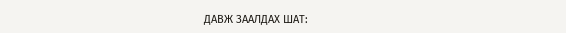ДАВЖ ЗААЛДАХ ШАТ: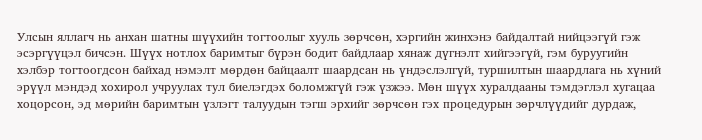Улсын яллагч нь анхан шатны шүүхийн тогтоолыг хууль зөрчсөн, хэргийн жинхэнэ байдалтай нийцээгүй гэж эсэргүүцэл бичсэн. Шүүх нотлох баримтыг бүрэн бодит байдлаар хянаж дүгнэлт хийгээгүй, гэм буруугийн хэлбэр тогтоогдсон байхад нэмэлт мөрдөн байцаалт шаардсан нь үндэслэлгүй, туршилтын шаардлага нь хүний эрүүл мэндэд хохирол учруулах тул биелэгдэх боломжгүй гэж үзжээ. Мөн шүүх хуралдааны тэмдэглэл хугацаа хоцорсон, эд мөрийн баримтын үзлэгт талуудын тэгш эрхийг зөрчсөн гэх процедурын зөрчлүүдийг дурдаж,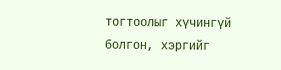тогтоолыг хүчингүй болгон, хэргийг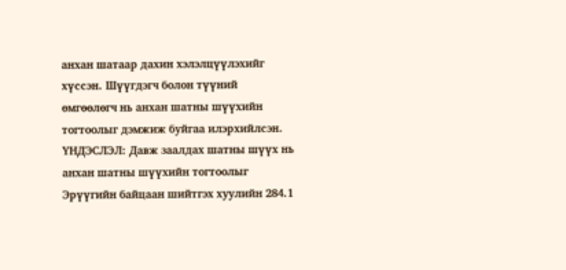анхан шатаар дахин хэлэлцүүлэхийг хүссэн. Шүүгдэгч болон түүний өмгөөлөгч нь анхан шатны шүүхийн тогтоолыг дэмжиж буйгаа илэрхийлсэн.
ҮНДЭСЛЭЛ: Давж заалдах шатны шүүх нь анхан шатны шүүхийн тогтоолыг Эрүүгийн байцаан шийтгэх хуулийн 284.1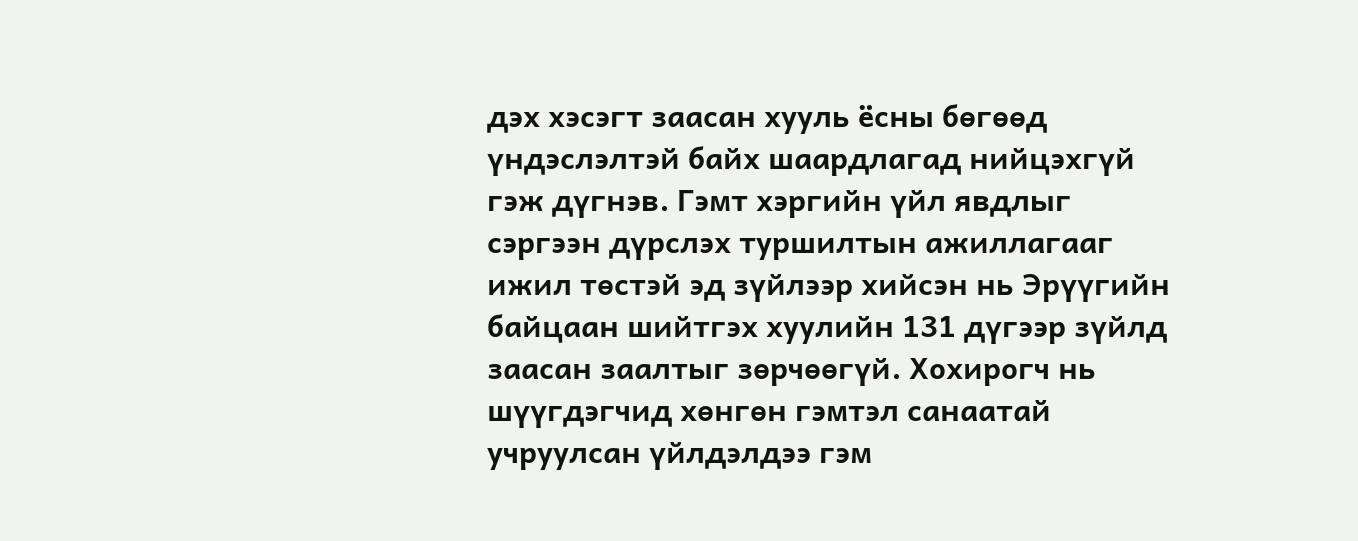дэх хэсэгт заасан хууль ёсны бөгөөд үндэслэлтэй байх шаардлагад нийцэхгүй гэж дүгнэв. Гэмт хэргийн үйл явдлыг сэргээн дүрслэх туршилтын ажиллагааг ижил төстэй эд зүйлээр хийсэн нь Эрүүгийн байцаан шийтгэх хуулийн 131 дүгээр зүйлд заасан заалтыг зөрчөөгүй. Хохирогч нь шүүгдэгчид хөнгөн гэмтэл санаатай учруулсан үйлдэлдээ гэм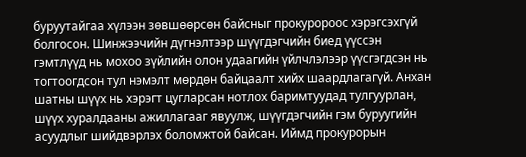буруутайгаа хүлээн зөвшөөрсөн байсныг прокуророос хэрэгсэхгүй болгосон. Шинжээчийн дүгнэлтээр шүүгдэгчийн биед үүссэн гэмтлүүд нь мохоо зүйлийн олон удаагийн үйлчлэлээр үүсгэгдсэн нь тогтоогдсон тул нэмэлт мөрдөн байцаалт хийх шаардлагагүй. Анхан шатны шүүх нь хэрэгт цугларсан нотлох баримтуудад тулгуурлан, шүүх хуралдааны ажиллагааг явуулж, шүүгдэгчийн гэм буруугийн асуудлыг шийдвэрлэх боломжтой байсан. Иймд прокурорын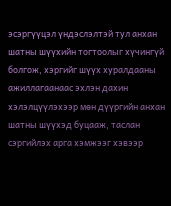эсэргүүцэл үндэслэлтэй тул анхан шатны шүүхийн тогтоолыг хүчингүй болгож, хэргийг шүүх хуралдааны ажиллагаанаас эхлэн дахин хэлэлцүүлэхээр мөн дүүргийн анхан шатны шүүхэд буцааж, таслан сэргийлэх арга хэмжээг хэвээр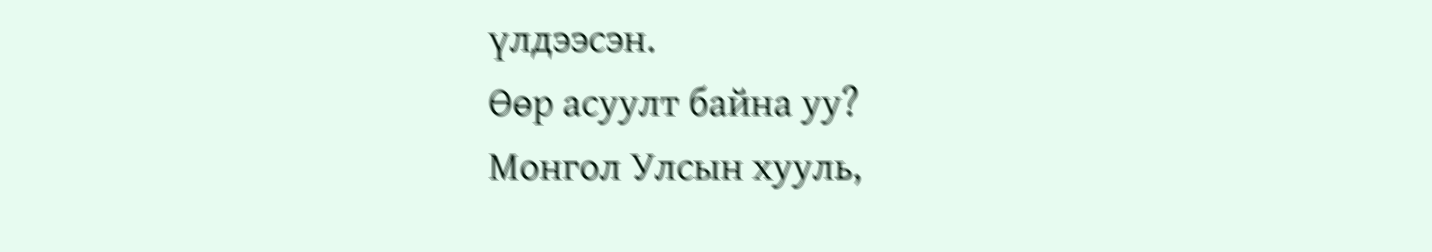үлдээсэн.
Өөр асуулт байна уу?
Монгол Улсын хууль,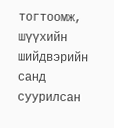тогтоомж, шүүхийн шийдвэрийн санд суурилсан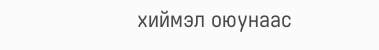хиймэл оюунаас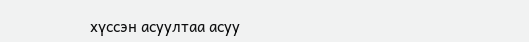хүссэн асуултаа асуу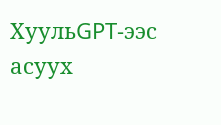ХуульGPT-ээс асуух